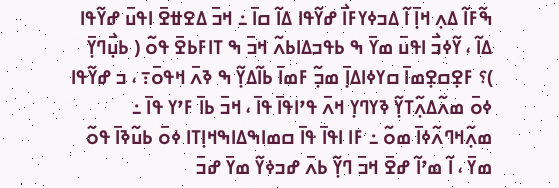ߒ߬ߓߊ߬ ߡߍ߲ ߞߊ߲߫ ߊ߬ ߡߏߦߌߓߊ߯ ߝߌ߬ߟߊ ߡߊ߬ ߛߊ߫ ߸ ߞߏ߫ ߡߐߚߐ߫ ߊߟߎ߫ ߝߌ߬ߟߊ ߡߊ߬ ، ߌ߬ߦߏ߯ ߊߟߎ߫ ߘߌ߫ ߒ ߕߟߏߡߊߕߍ߬ ߞߏ߫ ߒ ߠߊߓߕߐ߫ ߟߋ߬ ( ߕߎ߲߯ߣߌ߲߫ )؟ ߓߐ߲ߛߐ߲ߘߊ߫ ߛߌߦߊߡߊ߲߫ ߘߏ߲߬ ߓߘߊ߫ ߕߊ߬ߡߌ߲߬ ߒ ߢߍ߫ ߞߟߋ߫߹ ، ߏ ߝߌ߬ߟߊ ߦߋ߫ ߘߍ߬ߡߍ߲߬ߠߌ߲߬ ߢߌߣߌ߲ ߞߍ߫ ߟߴߊߟߊ߫ ߟߊ߫ ، ߞߏ߫ ߕߊ߫ ߓߴߌ ߟߊ߫ ߸ ߘߍ߲߬ߞߣߍ߬ߦߊ߫ ߘߋ߬ ߸ ߓߊ ߊߟߊ߫ ߟߊ߫ ߛߘߊߒߡߊߒߞߊ߲ߠߊ ߦߋ߫ ߕߎ߬ߢߊ߫ ߟߋ߬ ߘߌ߫ ، ߊ߬ ߘߴߊ߬ ߝߐ߫ ߞߏ߫ ߣߌ߲߬ ߕߍ߫ ߝߏߦߌ߬ ߘߌ߫ ߝߏ߫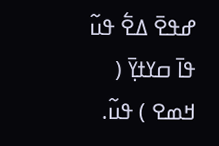ߝߟߐ߫ ߡߐ߱ ߟߎ߬ ߟߊ߫ ߛߌߙߌ߲߫ ( ߞߘߐ ) ߟߎ߬.